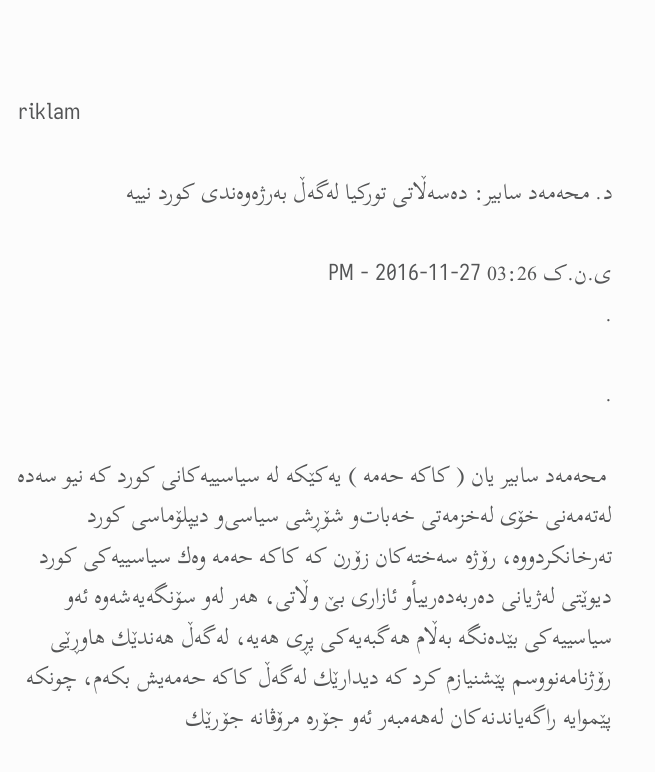riklam

د. محەمەد سابیر: دەسەڵاتی توركیا لەگەڵ بەرژەوەندی كورد نییە

ی.ن.ک‌‌ 03:26 PM - 2016-11-27
.

.

 محه‌مه‌د سابیر یان ( كاكه‌ حه‌مه‌ ) یه‌كێكه‌ له‌ سیاسییه‌كانی كورد كه‌ نیو سه‌ده‌ له‌ته‌مه‌نی خۆی له‌خزمه‌تی خه‌بات‌و شۆڕشی سیاسی‌و دیپلۆماسی كورد ته‌رخانكردووه‌، رۆژه‌ سه‌خته‌كان زۆرن كه‌ كاكه‌ حه‌مه‌ وه‌ك سیاسییه‌كی كورد دیوێتی له‌ژیانی ده‌ربه‌ده‌رییأو ئازاری بێ وڵاتی، هه‌ر له‌و سۆنگه‌یه‌شه‌وه‌ ئه‌و سیاسییه‌كی بێده‌نگه‌ به‌ڵام هه‌گبه‌یه‌كی پڕی هه‌یه‌، له‌گه‌ڵ هه‌ندێك هاوڕێی رۆژنامه‌نووسم پێشنیازم كرد كه‌ دیدارێك له‌گه‌ڵ كاكه‌ حه‌مه‌یش بكه‌م، چونكه‌ پێموایه‌ راگه‌یاندنه‌كان له‌هه‌مبه‌ر ئه‌و جۆره‌ مرۆڤانه‌ جۆرێك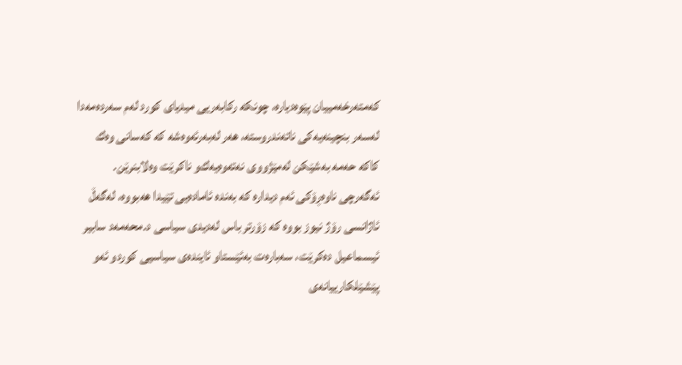كه‌مته‌رخه‌مییان پێوه‌دیاره‌، چونكه‌ ركابه‌ریی میدیای كورد له‌م سه‌رده‌مه‌دا له‌سه‌ر بنچینه‌یه‌كی ناته‌ندروسته‌، هه‌ر له‌به‌رئه‌وه‌شه‌ كه‌ كه‌سانی وه‌ك كاكه‌ حه‌مه‌ به‌شێكن له‌مێژووی نه‌ته‌وه‌یه‌ك‌و ناكرێت وه‌لابنرێن. ئه‌گه‌رچی ناوه‌ڕۆكی ئه‌م دیداره‌ كه‌ به‌نده‌ ئاماده‌یی تێیدا هه‌بووه‌، له‌گه‌ڵ ئاژانسی رۆژ نیوز بووه‌ كه‌ زۆرتر باس له‌دیدی سیاسی د.محه‌مه‌د سابیر ئیسماعیل ده‌كرێت، سه‌باره‌ت به‌ئێستاو ئاینده‌ی سیاسیی كوردو ئه‌و پێشێلكارییانه‌ی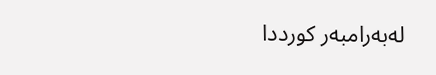له‌به‌رامبه‌ر كورددا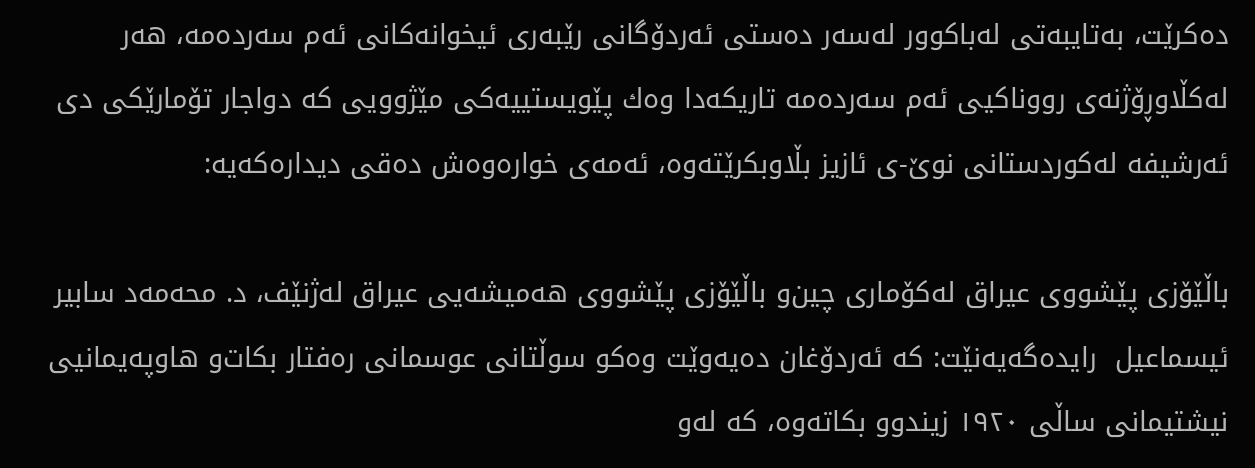ده‌كرێت، به‌تایبه‌تی له‌باكوور له‌سه‌ر ده‌ستی ئه‌ردۆگانی رێبه‌ری ئیخوانه‌كانی ئه‌م سه‌رده‌مه‌، هه‌ر له‌كڵاوڕۆژنه‌ی رووناكیی ئه‌م سه‌رده‌مه‌ تاریكه‌دا وه‌ك پێویستییه‌كی مێژوویی كه‌ دواجار تۆمارێكی دی ئه‌رشیفه‌ له‌كوردستانی نوێ-ی ئازیز بڵاوبكرێته‌وه‌، ئه‌مه‌ی خواره‌وه‌ش ده‌قی دیداره‌كه‌یه‌:

باڵێۆزی پێشووی عیراق له‌كۆماری چین‌و باڵێۆزی پێشووی هه‌میشه‌یی عیراق له‌ژنێف، د. محه‌مه‌د سابیر ئیسماعیل  رایده‌گه‌یه‌نێت: كه‌ ئه‌ردۆغان ده‌یه‌وێت وه‌كو سوڵتانی عوسمانی ره‌فتار بكات‌و هاوپه‌یمانیی نیشتیمانی ساڵی ١٩٢٠ زیندوو بكاته‌وه‌، كه‌ له‌و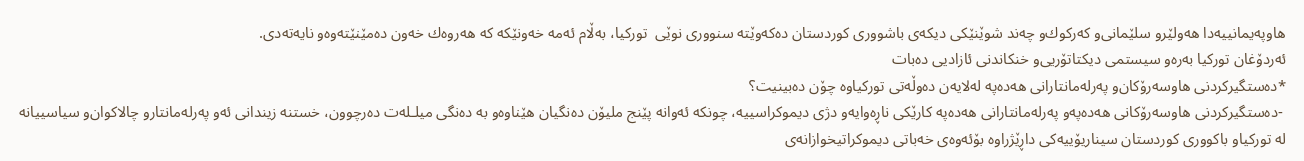هاوپه‌یمانییه‌دا هه‌ولێرو سلێمانی‌و كه‌ركوك‌و چه‌ند شوێنێكی دیكه‌ی باشووری كوردستان ده‌كه‌وێته‌ سنووری نوێی  توركیا، به‌ڵام ئه‌مه‌ خه‌ونێكه‌ كه‌ هه‌روه‌ك خه‌ون ده‌مێنێته‌وه‌و نایه‌ته‌دی.
ئه‌ردۆغان توركیا به‌ره‌و سیستمی دیكتاتۆریی‌و خنكاندنی ئازادیی ده‌بات
*ده‌ستگیركردنی هاوسه‌رۆكان‌و په‌رله‌مانتارانی هه‌ده‌په‌ له‌لایه‌ن ده‌وڵه‌تی توركیاوه‌ چۆن ده‌بینیت؟
 -ده‌ستگیركردنی هاوسه‌رۆكانی هه‌ده‌په‌و په‌رله‌مانتارانی هه‌ده‌په‌ كارێكی ناڕه‌وایه‌و دژی دیموكراسییه‌، چونكه‌ ئه‌وانه‌ پێنج ملیۆن ده‌نگیان هێناوه‌و به‌ ده‌نگی میلـله‌ت ده‌رچوون، خستنه‌ زیندانی ئه‌و په‌رله‌مانتارو چالاكوان‌و سیاسییانه‌ له‌ توركیاو باكووری كوردستان سیناریۆییه‌كی داڕێژراوه‌ بۆئه‌وه‌ی خه‌باتی دیموكراتیخوازانه‌ی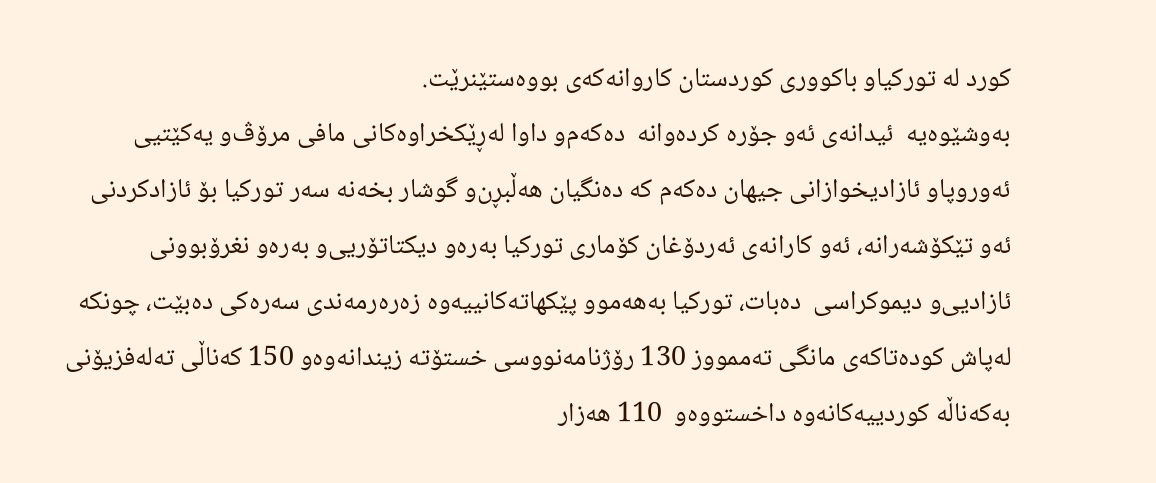كورد له‌ توركیاو باكووری كوردستان كاروانه‌كه‌ی بووه‌ستێنرێت.
به‌وشێوه‌یه‌  ئیدانه‌ی ئه‌و جۆره‌ كرده‌وانه‌  ده‌كه‌م‌و داوا له‌ڕێكخراوه‌كانی مافی مرۆڤ‌و یه‌كێتیی ئه‌وروپاو ئازادیخوازانی جیهان ده‌كه‌م كه‌ ده‌نگیان هه‌ڵبڕن‌و گوشار بخه‌نه‌ سه‌ر توركیا بۆ ئازادكردنی ئه‌و تێكۆشه‌رانه‌، ئه‌و كارانه‌ی ئه‌ردۆغان كۆماری توركیا به‌ره‌و دیكتاتۆریی‌و به‌ره‌و نغرۆبوونی ئازادیی‌و دیموكراسی  ده‌بات، توركیا به‌هه‌موو پێكهاته‌كانییه‌وه‌ زه‌ره‌رمه‌ندی سه‌ره‌كی ده‌بێت، چونكه‌ له‌پاش كوده‌تاكه‌ی مانگی ته‌ممووز 130 رۆژنامه‌نووسی خستۆته‌ زیندانه‌وه‌و 150 كه‌ناڵی ته‌له‌فزیۆنی به‌كه‌ناڵه‌ كوردییه‌كانه‌وه‌ داخستووه‌‌و  110 هه‌زار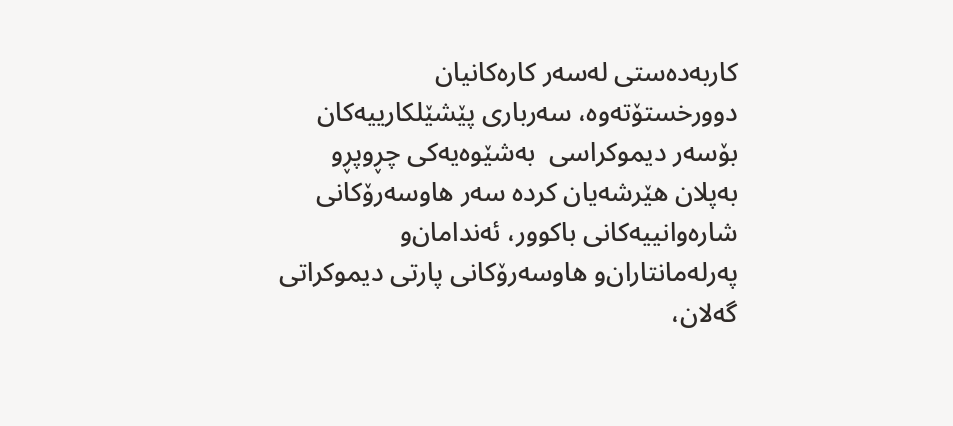كاربه‌ده‌ستی له‌سه‌ر كاره‌كانیان دوورخستۆته‌وه‌، سه‌رباری پێشێلكارییه‌كان بۆسه‌ر دیموكراسی  به‌شێوه‌یه‌كی چڕوپڕو به‌پلان هێرشه‌یان كرده‌ سه‌ر هاوسه‌رۆكانی شاره‌وانییه‌كانی باكوور، ئه‌ندامان‌و په‌رله‌مانتاران‌و هاوسه‌رۆكانی پارتی دیموكراتی گه‌لان،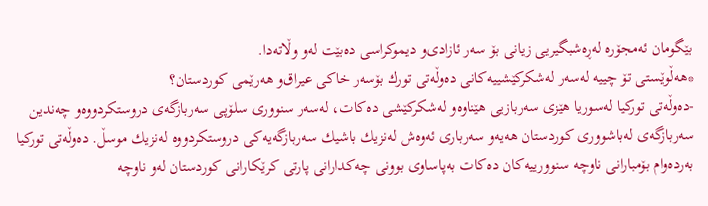بێگومان ئه‌مجۆره‌ له‌ڕه‌شبگیریی زیانی بۆ سه‌ر ئازادی‌و دیموكراسی ده‌بێت له‌و وڵاته‌دا.
*هه‌ڵوێستی تۆ چییه‌ له‌سه‌ر له‌شكركێشییه‌كانی ده‌وڵه‌تی تورك بۆسه‌ر خاكی عیراق‌و هه‌رێمی كوردستان؟
-ده‌وڵه‌تی توركیا له‌سوریا هێزی سه‌ربازیی هێناوه‌و له‌شكركێشی ده‌كات، له‌سه‌ر سنووری سلۆپی سه‌ربازگه‌ی دروستكردووه‌و چه‌ندین سه‌ربازگه‌ی له‌باشووری كوردستان هه‌یه‌و سه‌رباری ئه‌وه‌ش له‌نزیك باشیك سه‌ربازگه‌یه‌كی دروستكردووه‌ له‌نزیك موسڵ. ده‌وڵه‌تی توركیا به‌رده‌وام بۆمبارانی ناوچه‌ سنوورییه‌كان ده‌كات به‌پاساوی بوونی چه‌كدارانی پارتی كرێكارانی كوردستان له‌و ناوچه‌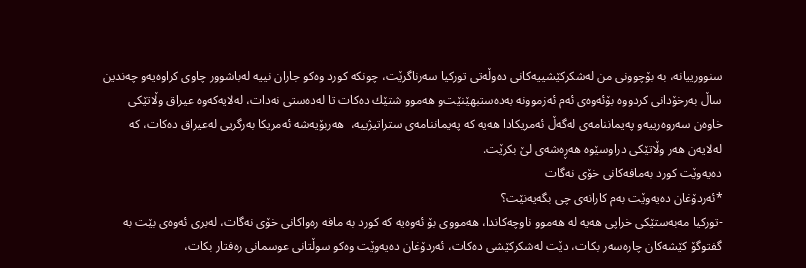سنوورییانه‌، به‌ بۆچوونی من له‌شكركێشییه‌كانی ده‌وڵه‌تی توركیا سه‌رناگرێت، چونكه‌ كورد وه‌كو جاران نییه‌ له‌باشوور چاوی كراوه‌یه‌و چه‌ندین ساڵ به‌رخۆدانی كردووه‌ بۆئه‌وه‌ی ئه‌م ئه‌زموونه‌ به‌ده‌ستبهێنێت‌و هه‌موو شتێك ده‌كات تا له‌ده‌ستی نه‌دات، له‌لایه‌كه‌وه‌ عیراق وڵاتێكی خاوه‌ن سه‌روه‌رییه‌و په‌یماننامه‌ی له‌گه‌ڵ ئه‌مریكادا هه‌یه‌ كه‌ په‌یماننامه‌ی ستراتیژییه‌،  هه‌ربۆیه‌شه‌ ئه‌مریكا به‌رگریی له‌عیراق ده‌كات، كه‌ له‌لایه‌ن هه‌ر وڵاتێكی دراوسێوه‌ هه‌ڕه‌شه‌ی لێ بكرێت.
ده‌یه‌وێت كورد به‌مافه‌كانی خۆی نه‌گات
*ئه‌ردۆغان ده‌یه‌وێت به‌م كارانه‌ی چی بگه‌یه‌نێت؟
-توركیا مه‌به‌ستێكی خراپی هه‌یه‌ له‌ هه‌موو ناوچه‌كاندا، هه‌مووی بۆ ئه‌وه‌یه‌ كه‌ كورد به‌ مافه‌ ره‌واكانی خۆی نه‌گات، له‌بری ئه‌وه‌ی بێت به‌ گفتوگۆ كێشه‌كان چاره‌سه‌ر بكات، دێت له‌شكركێشی ده‌كات، ئه‌ردۆغان ده‌یه‌وێت وه‌كو سوڵتانی عوسمانی ره‌فتار بكات،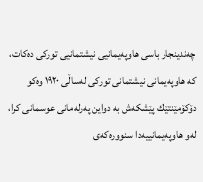چه‌ندینجار باسی هاوپه‌یمانیی نیشتمانیی توركی ده‌كات، كه‌ هاوپه‌یمانی نیشتمانی توركی له‌ساڵی ١٩٢٠ وه‌كو دۆكۆمێنتێك پێشكه‌ش به‌ دواین په‌رله‌مانی عوسمانی كرا، له‌و هاوپه‌یمانییه‌دا سنووره‌كه‌ی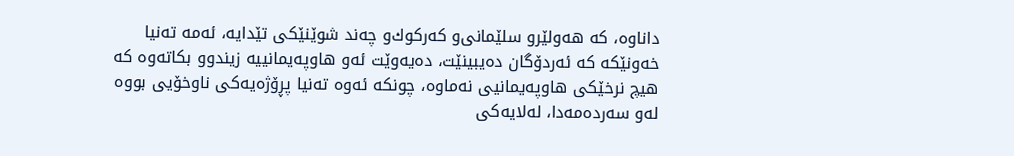داناوه‌، كه‌ هه‌ولێرو سلێمانی‌و كه‌ركوك‌و چه‌ند شوێنێكی تێدایه‌، ئه‌مه‌ ته‌نیا خه‌ونێكه‌ كه‌ ئه‌ردۆگان ده‌یبینێت، ده‌یه‌وێت ئه‌و هاوپه‌یمانییه‌ زیندوو بكاته‌وه‌ كه‌ هیچ نرخێكی هاوپه‌یمانیی نه‌ماوه‌، چونكه‌ ئه‌وه‌ ته‌نیا پڕۆژه‌یه‌كی ناوخۆیی بووه‌ له‌و سه‌رده‌مه‌دا، له‌لایه‌كی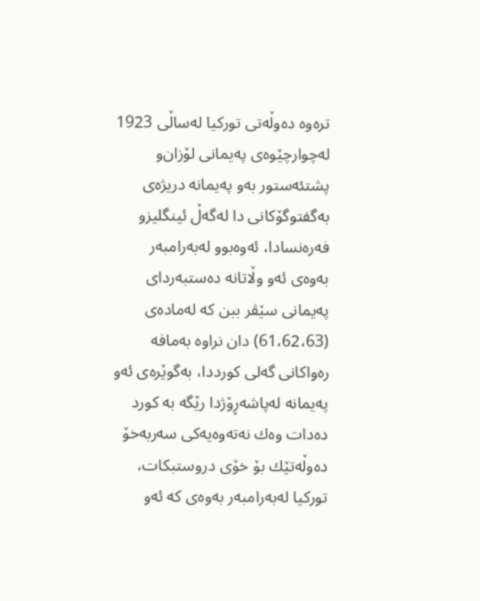تره‌وه‌ ده‌وڵه‌تی توركیا له‌ساڵی 1923 له‌چوارچێوه‌ی په‌یمانی لۆزان‌و پشتئه‌ستور به‌و په‌یمانه‌ دریژه‌ی به‌گفتوگۆكانی دا له‌گه‌ڵ ئینگلیزو فه‌ره‌نسادا، ئه‌وه‌بوو له‌به‌رامبه‌ر به‌وه‌ی ئه‌و وڵاتانه‌ ده‌ستبه‌ردای په‌یمانی سێڤر ببن كه‌ له‌ماده‌ی (61،62،63) دان نراوه‌ به‌مافه‌ ره‌واكانی گه‌لی كورددا، به‌گوێره‌ی ئه‌و په‌یمانه‌ له‌پاشه‌ڕۆژدا رێگه‌ به‌ كورد ده‌دات وه‌ك نه‌ته‌وه‌یه‌كی سه‌ربه‌خۆ ده‌وڵه‌تێك بۆ خۆی دروستبكات، توركیا له‌به‌رامبه‌ر به‌وه‌ی كه‌ ئه‌و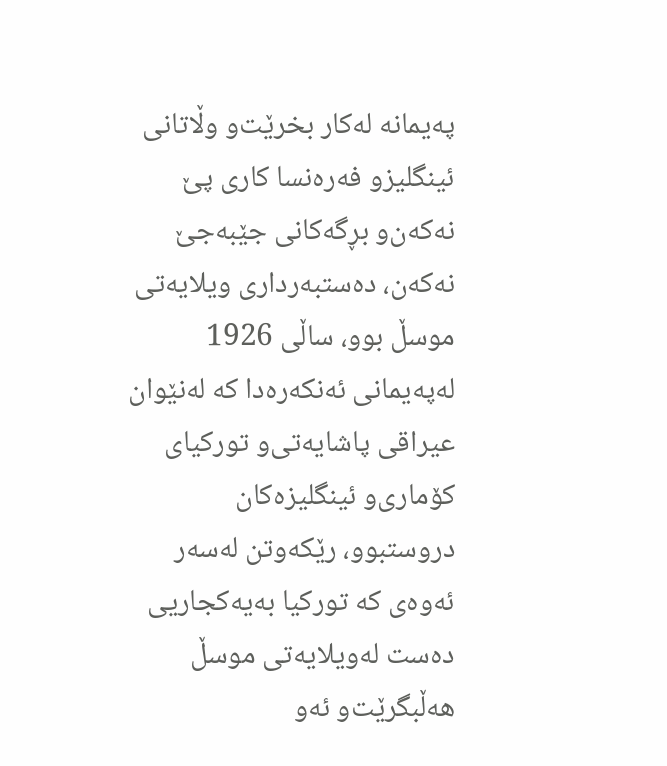په‌یمانه‌ له‌كار بخرێت‌و وڵاتانی ئینگلیزو فه‌ره‌نسا كاری پێ نه‌كه‌ن‌و بڕگه‌كانی جێبه‌جێ نه‌كه‌ن، ده‌ستبه‌رداری ویلایه‌تی موسڵ بوو، ساڵی 1926 له‌په‌یمانی ئه‌نكه‌ره‌دا كه‌ له‌نێوان عیراقی پاشایه‌تی‌و توركیای كۆماری‌و ئینگلیزه‌كان دروستبوو، رێكه‌وتن له‌سه‌ر ئه‌وه‌ی كه‌ توركیا به‌یه‌كجاریی ده‌ست له‌ویلایه‌تی موسڵ هه‌ڵبگرێت‌و ئه‌و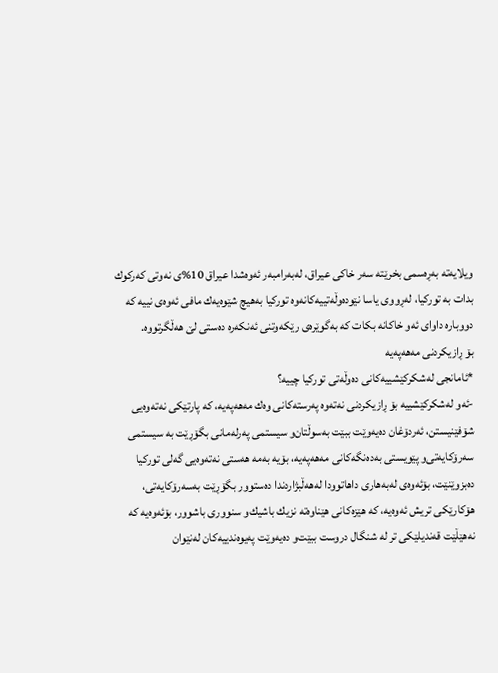ویلایه‌ته‌ به‌ڕه‌سمی بخرێته‌ سه‌ر خاكی عیراق، له‌به‌رامبه‌ر ئه‌وه‌شدا عیراق 10%ی نه‌وتی كه‌ركوك بدات به‌ توركیا، له‌ڕووی یاسا نێوده‌وڵه‌تییه‌كانه‌وه‌ توركیا به‌هیچ شێوه‌یه‌ك مافی ئه‌وه‌ی نییه‌ كه‌ دووباره‌ داوای ئه‌و خاكانه‌ بكات كه‌ به‌گوێره‌ی رێكه‌وتنی ئه‌نكه‌ره‌ ده‌ستی لێ هه‌ڵگرتووه‌.
بۆ ڕازیكردنی مه‌هه‌په‌یه‌
*ئامانجی له‌شكركێشییه‌كانی ده‌وڵه‌تی توركیا چییه‌؟
-ئه‌و له‌شكركێشییه‌ بۆ ڕازیكردنی نه‌ته‌وه‌ په‌رسته‌كانی وه‌ك مه‌هه‌په‌یه‌، كه‌ پارتێكی نه‌ته‌وه‌یی شۆفێنیستن، ئه‌ردۆغان ده‌یه‌وێت ببێت به‌سوڵتان‌و سیستمی په‌رله‌مانی بگۆڕێت به‌ سیستمی سه‌رۆكایه‌تی‌و پێویستی به‌ده‌نگه‌كانی مه‌هه‌په‌یه‌، بۆیه‌ به‌مه‌ هه‌ستی نه‌ته‌وه‌یی گه‌لی توركیا ده‌بزوێنێت، بۆئه‌وه‌ی له‌به‌هاری داهاتوودا له‌هه‌ڵبژاردندا ده‌ستوور بگۆڕێت به‌سه‌رۆكایه‌تی، هۆكارێكی تریش ئه‌وه‌یه‌، كه‌ هێزه‌كانی هێناوه‌ته‌ نزیك باشیك‌و سنووری باشوور، بۆئه‌وه‌یه‌ كه‌ نه‌هێڵێت قه‌ندیلێكی تر له‌ شنگال دروست ببێت‌و ده‌یه‌وێت په‌یوه‌ندییه‌كان له‌نێوان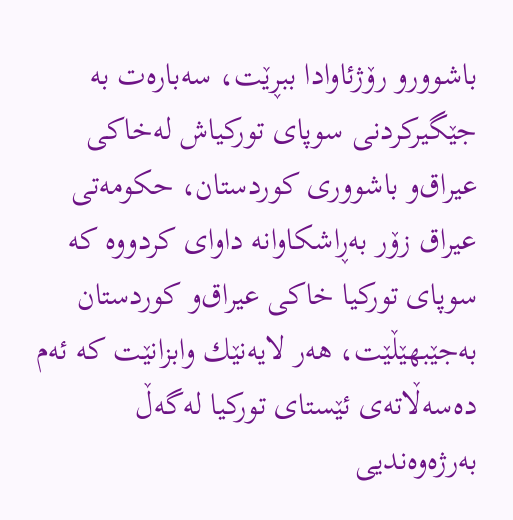باشوورو رۆژئاوادا ببڕێت، سه‌باره‌ت به‌ جێگیركردنی سوپای توركیاش له‌خاكی عیراق‌و باشووری كوردستان، حكومه‌تی عیراق زۆر به‌ڕاشكاوانه‌ داوای كردووه‌ كه‌ سوپای توركیا خاكی عیراق‌و كوردستان به‌جێبهێڵێت، هه‌ر لایه‌نێك وابزانێت كه‌ ئه‌م ده‌سه‌ڵاته‌ی ئێستای توركیا له‌گه‌ڵ به‌رژه‌وه‌ندیی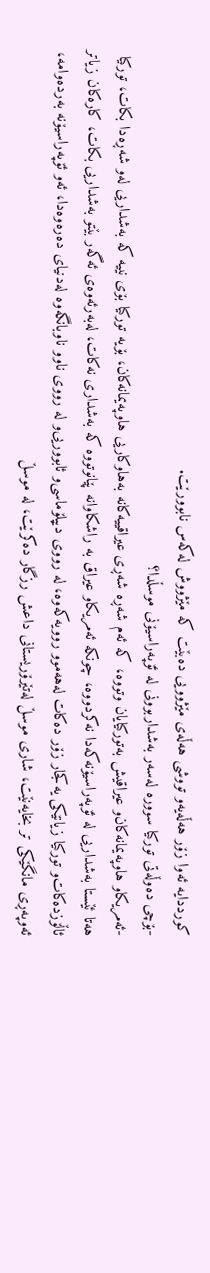كورددایه‌ ئه‌وا زۆر هه‌ڵه‌یه‌و تووشی هه‌ڵه‌ی مێژوویی ده‌بێت كه‌ مێژووش له‌كه‌س نابوورێت.
-بۆچی ده‌وڵه‌تی توركیا سووره‌ له‌سه‌ر به‌شداربوونی له‌ ئۆپه‌راسیۆنی موسڵدا؟
-ئه‌مریكاو هاوپه‌یمانه‌كان‌و عیراقیش به‌توركیایان وتووه‌، كه‌ ئه‌م شه‌ڕه‌ شه‌ڕی عیراقییه‌كانه‌ به‌هاوكاریی هاوپه‌یمانه‌كان، بۆیه‌ توركیا بۆی نییه‌ كه‌ به‌شداریی له‌و شه‌ڕه‌دا بكات، توركیا هه‌تا ئێستا به‌شداریی له‌ ئۆپه‌راسیۆنه‌كه‌دا نه‌كردووه‌، چونكه‌ ئه‌مریكاو عیراق به‌ راشكاوانه‌ پێانوتووه‌ كه‌ به‌شداری نه‌كات، له‌به‌رئه‌وه‌ی ئه‌گه‌ر بێتو به‌شداریی بكات، كاره‌كان زیاتر ئاڵۆزده‌كات‌و توركیا زیانێكی یه‌كجار زۆر ده‌كات له‌هه‌موو روویه‌كه‌وه‌، له‌ رووی دیپلۆماسی‌و ئابووریی‌و له‌ رووی ناوو ناوبانگه‌وه‌ له‌دنیای ده‌ره‌وه‌دا، ئه‌و ئۆپه‌راسیۆنه‌ به‌رده‌وامه‌، ئه‌وپه‌ڕی مانگێكی تر بخایه‌نێت، شاری موسڵ له‌تێرۆریستانی داعش رزگار ده‌كرێت، له‌ موسڵ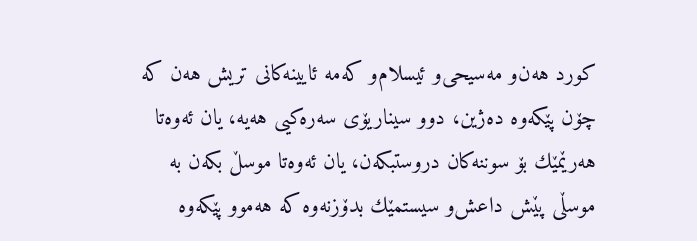كورد هه‌ن‌و مه‌سیحی‌و ئیسلام‌و كه‌مه‌ ئایینه‌كانی تریش هه‌ن كه‌ چۆن پێكه‌وه‌ ده‌ژین، دوو سیناریۆی سه‌ره‌كیی هه‌یه‌، یان ئه‌وه‌تا هه‌رێمێك بۆ سوننه‌كان دروستبكه‌ن، یان ئه‌وه‌تا موسڵ بكه‌ن به‌ موسڵی پێش داعش‌و سیستمێك بدۆزنه‌وه‌ كه‌ هه‌موو پێكه‌وه‌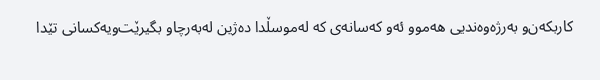كاربكه‌ن‌و به‌رژه‌وه‌ندیی هه‌موو ئه‌و كه‌سانه‌ی كه‌ له‌موسڵدا ده‌ژین له‌به‌رچاو بگیرێت‌ویه‌كسانی تێدا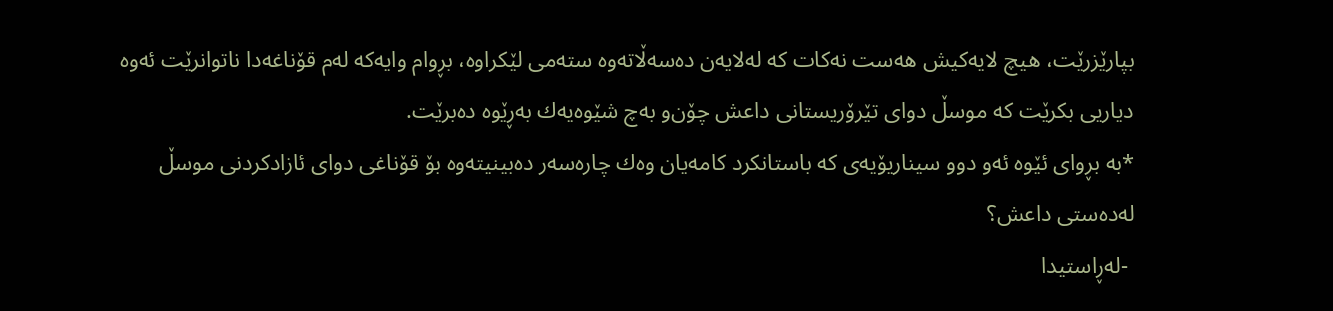بپارێزرێت، هیچ لایه‌كیش هه‌ست نه‌كات كه‌ له‌لایه‌ن ده‌سه‌ڵاته‌وه‌ سته‌می لێكراوه‌، بڕوام وایه‌كه‌ له‌م قۆناغه‌دا ناتوانرێت ئه‌وه‌ دیاریی بكرێت كه‌ موسڵ دوای تێرۆریستانی داعش چۆن‌و به‌چ شێوه‌یه‌ك به‌ڕێوه‌ ده‌برێت.
*به‌ بڕوای ئێوه‌ ئه‌و دوو سیناریۆیه‌ی كه‌ باستانكرد كامه‌یان وه‌ك چاره‌سه‌ر ده‌بینیته‌وه‌ بۆ قۆناغی دوای ئازادكردنی موسڵ له‌ده‌ستی داعش؟
 -له‌ڕاستیدا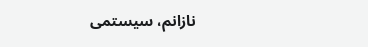نازانم، سیستمی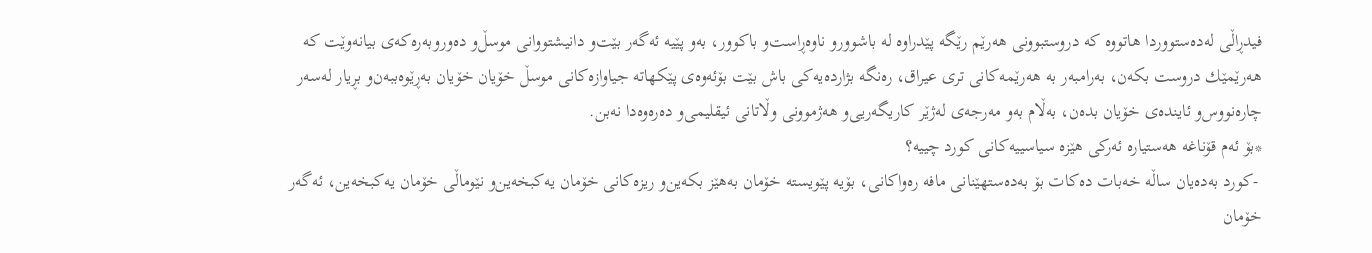فیدڕاڵی له‌ده‌ستووردا هاتووه‌ كه‌ دروستبوونی هه‌رێم رێگه‌ پێدراوه‌ له‌ باشوورو ناوه‌ڕاست‌و باكوور، به‌و پێیه‌ ئه‌گه‌ر بێت‌و دانیشتووانی موسڵ‌و ده‌وروبه‌ره‌كه‌ی بیانه‌وێت كه‌ هه‌رێمێك دروست بكه‌ن، به‌رامبه‌ر به‌ هه‌رێمه‌كانی تری عیراق، ره‌نگه‌ بژارده‌یه‌كی باش بێت بۆئه‌وه‌ی پێكهاته‌ جیاوازه‌كانی موسڵ خۆیان خۆیان به‌ڕێوه‌ببه‌ن‌و بڕیار له‌سه‌ر چاره‌نووس‌و ئاینده‌ی خۆیان بده‌ن، به‌ڵام به‌و مه‌رجه‌ی له‌ژێر كاریگه‌ریی‌و هه‌ژموونی وڵاتانی ئیقلیمی‌و ده‌ره‌وه‌دا نه‌بن.
*بۆ ئه‌م قۆناغه‌ هه‌ستیاره‌ ئه‌ركی هێزه‌ سیاسییه‌كانی كورد چییه‌؟
 -كورد به‌ده‌یان ساڵه‌ خه‌بات ده‌كات بۆ به‌ده‌ستهێنانی مافه‌ ره‌واكانی، بۆیه‌ پێویسته‌ خۆمان به‌هێز بكه‌ین‌و ریزه‌كانی خۆمان یه‌كبخه‌ین‌و نێوماڵی خۆمان یه‌كبخه‌ین، ئه‌گه‌ر خۆمان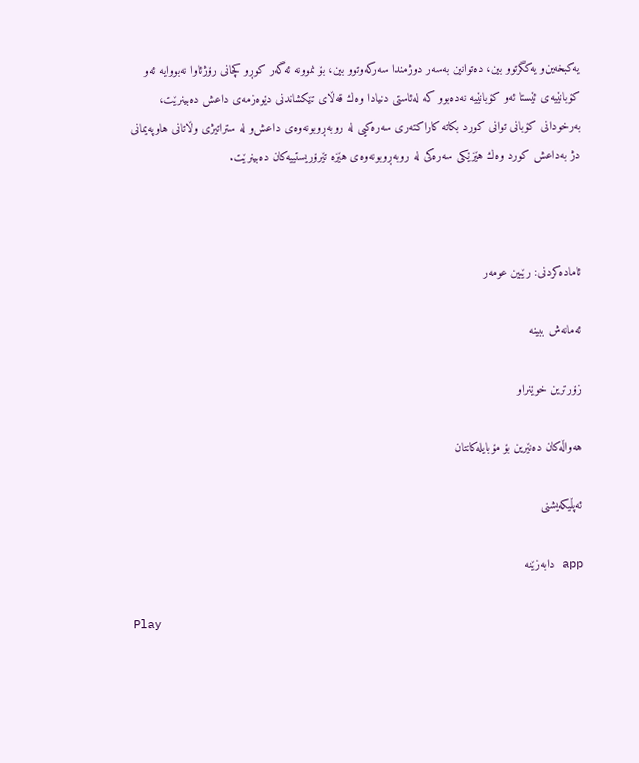یه‌كبخه‌ین‌و یه‌كگرتوو بین، ده‌توانین به‌سه‌ر دوژمندا سه‌ركه‌وتوو بین، بۆ نموونه‌ ئه‌گه‌ر كوڕو كچانی رۆژئاوا نه‌بووایه‌ ئه‌و كۆبانێیه‌ی ئێستا ئه‌و كۆبانێیه‌ نه‌ده‌بوو كه‌ له‌ئاستی دنیادا وه‌ك قه‌ڵای تێكشاندنی دێوه‌زمه‌ی داعش ده‌بینرێت، به‌رخودانی كۆبانی توانی كورد بكاته‌ كاراكته‌ری سه‌ره‌كیی له‌ روبه‌ڕوبونه‌وه‌ی داعش‌و له‌ ستراتیژی وڵاتانی هاوپه‌یمانی دژ به‌داعش كورد وه‌ك هێزێكی سه‌ره‌كی له‌ روبه‌ڕوبونه‌وه‌ی هێزه‌ تێرۆریستییه‌كان ده‌بینرێت.



ئاماده‌كردنی: رێبین عومه‌ر

ئەمانەش ببینە

زۆرترین خوێنراو

هەواڵەکان دەنێرین بۆ مۆبایلەکانتان

ئەپڵیکەیشنی

app دابەزێنە

Play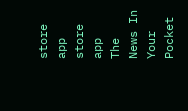store app store app
The News In Your Pocket